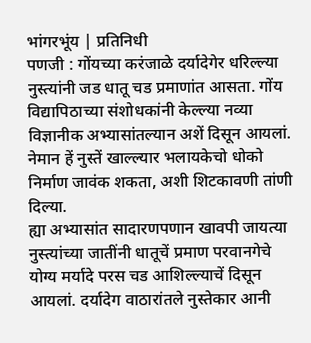भांगरभूंय | प्रतिनिधी
पणजी : गोंयच्या करंजाळे दर्यादेगेर धरिल्ल्या नुस्त्यांनी जड धातू चड प्रमाणांत आसता. गोंय विद्यापिठाच्या संशोधकांनी केल्ल्या नव्या विज्ञानीक अभ्यासांतल्यान अशें दिसून आयलां. नेमान हें नुस्तें खाल्ल्यार भलायकेचो धोको निर्माण जावंक शकता, अशी शिटकावणी तांणी दिल्या.
ह्या अभ्यासांत सादारणपणान खावपी जायत्या नुस्त्यांच्या जातींनी धातूचें प्रमाण परवानगेचे योग्य मर्यादे परस चड आशिल्ल्याचें दिसून आयलां. दर्यादेग वाठारांतले नुस्तेकार आनी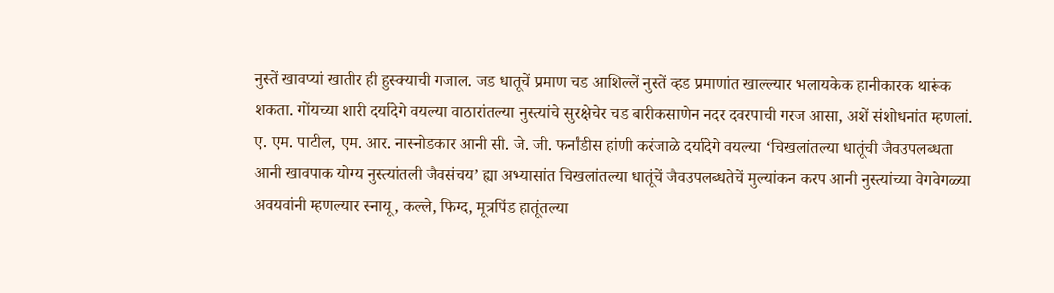नुस्तें खावप्यां खातीर ही हुस्क्याची गजाल. जड धातूचें प्रमाण चड आशिल्लें नुस्तें व्हड प्रमाणांत खाल्ल्यार भलायकेक हानीकारक थारूंक शकता. गोंयच्या शारी दर्यादेगे वयल्या वाठारांतल्या नुस्त्यांचे सुरक्षेचेर चड बारीकसाणेन नदर दवरपाची गरज आसा, अशें संशोधनांत म्हणलां.
ए. एम. पाटील, एम. आर. नास्नोडकार आनी सी. जे. जी. फर्नांडीस हांणी करंजाळे दर्यादेगे वयल्या ‘चिखलांतल्या धातूंची जैवउपलब्धता आनी खावपाक योग्य नुस्त्यांतली जैवसंचय’ ह्या अभ्यासांत चिखलांतल्या धातूंचें जैवउपलब्धतेचें मुल्यांकन करप आनी नुस्त्यांच्या वेगवेगळ्या अवयवांनी म्हणल्यार स्नायू, कल्ले, फिग्द, मूत्रपिंड हातूंतल्या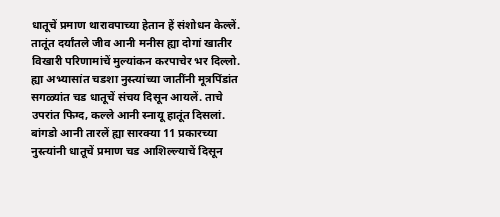धातूचें प्रमाण थारावपाच्या हेतान हें संशोधन केल्लें. तातूंत दर्यांतले जीव आनी मनीस ह्या दोगां खातीर विखारी परिणामांचें मुल्यांकन करपाचेर भर दिल्लो. ह्या अभ्यासांत चडशा नुस्त्यांच्या जातींनी मूत्रपिंडांत सगळ्यांत चड धातूचें संचय दिसून आयलें. ताचे उपरांत फिग्द, कल्ले आनी स्नायू हातूंत दिसलां. बांगडो आनी तारलें ह्या सारक्या 11 प्रकारच्या नुस्त्यांनी धातूचें प्रमाण चड आशिल्ल्याचें दिसून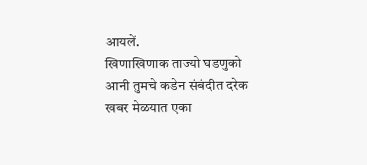आयलें.
खिणाखिणाक ताज्यो घडणुको आनी तुमचे कडेन संबंदीत दरेक खबर मेळयात एका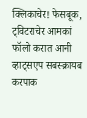क्लिकाचेर! फेसबूक, ट्विटराचेर आमकां फॉलो करात आनी व्हाट्सएप सबस्क्रायब करपाक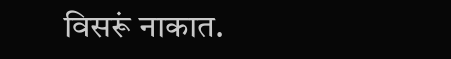विसरूं नाकात.